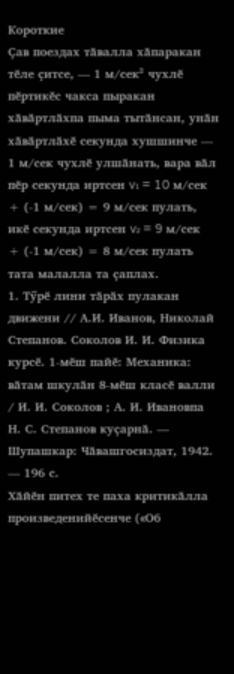Короткие
Ҫав поездах тӑвалла хӑпаракан тӗле ҫитсе, — 1 м/сек² чухлӗ пӗртикӗс чакса пыракан хӑвӑртлӑхпа пыма тытӑнсан, унӑн хӑвӑртлӑхӗ секунда хушшинче — 1 м/сек чухлӗ улшӑнать, вара вӑл пӗр секунда иртсен v₁ = 10 м/сек + (-1 м/сек) = 9 м/сек пулать, икӗ секунда иртсен v₂ = 9 м/сек + (-1 м/сек) = 8 м/сек пулать тата малалла та ҫаплах.
1. Тӳрӗ лини тӑрӑх пулакан движени // А.И. Иванов, Николай Степанов. Соколов И. И. Физика курсӗ. 1-мӗш пайӗ: Механика: вӑтам шкулӑн 8-мӗш класӗ валли / И. И. Соколов ; А. И. Ивановпа Н. С. Степанов куҫарнӑ. — Шупашкар: Чӑвашгосиздат, 1942. — 196 с.
Хӑйӗн питех те паха критикӑлла произведенийӗсенче («Об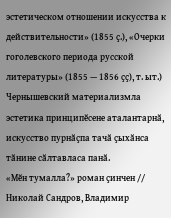эстетическом отношении искусства к действительности» (1855 ҫ.), «Очерки гоголевского периода русской литературы» (1855 — 1856 ҫҫ), т. ыт.) Чернышевский материализмла эстетика принципӗсене аталантарнӑ, искусство пурнӑҫпа тачӑ ҫыхӑнса тӑнине сӑлтавласа панӑ.
«Мӗн тумалла?» роман ҫинчен // Николай Сандров, Владимир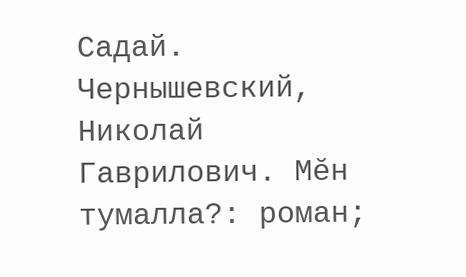Садай. Чернышевский, Николай Гаврилович. Мӗн тумалла?: роман;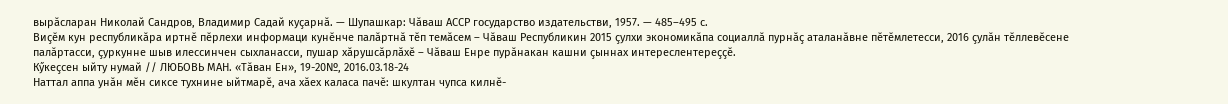вырӑсларан Николай Сандров, Владимир Садай куҫарнӑ. — Шупашкар: Чӑваш АССР государство издательстви, 1957. — 485–495 с.
Виҫӗм кун республикӑра иртнӗ пӗрлехи информаци кунӗнче палӑртнӑ тӗп темӑсем – Чӑваш Республикин 2015 ҫулхи экономикӑпа социаллӑ пурнӑҫ аталанӑвне пӗтӗмлетесси, 2016 ҫулӑн тӗллевӗсене палӑртасси, ҫуркунне шыв илессинчен сыхланасси, пушар хӑрушсӑрлӑхӗ – Чӑваш Енре пурӑнакан кашни ҫыннах интереслентереҫҫӗ.
Кӳкеҫсен ыйту нумай // ЛЮБОВЬ МАН. «Тӑван Ен», 19-20№, 2016.03.18-24
Наттал аппа унӑн мӗн сиксе тухнине ыйтмарӗ, ача хӑех каласа пачӗ: шкултан чупса килнӗ-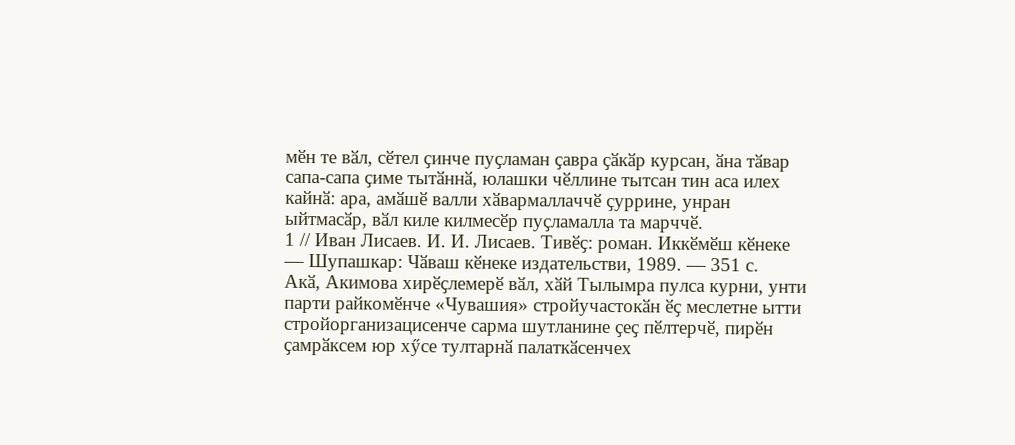мӗн те вӑл, сӗтел ҫинче пуҫламан ҫавра ҫӑкӑр курсан, ӑна тӑвар сапа-сапа ҫиме тытӑннӑ, юлашки чӗллине тытсан тин аса илех кайнӑ: ара, амӑшӗ валли хӑвармаллаччӗ ҫуррине, унран ыйтмасӑр, вӑл киле килмесӗр пуҫламалла та марччӗ.
1 // Иван Лисаев. И. И. Лисаев. Тивӗҫ: роман. Иккӗмӗш кӗнеке — Шупашкар: Чӑваш кӗнеке издательстви, 1989. — 351 с.
Акӑ, Акимова хирӗҫлемерӗ вӑл, хӑй Тылымра пулса курни, унти парти райкомӗнче «Чувашия» стройучастокӑн ӗҫ меслетне ытти стройорганизацисенче сарма шутланине ҫеҫ пӗлтерчӗ, пирӗн ҫамрӑксем юр хӳсе тултарнӑ палаткӑсенчех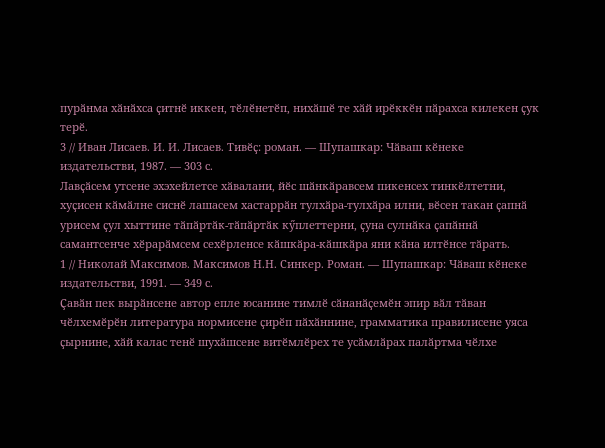пурӑнма хӑнӑхса ҫитнӗ иккен, тӗлӗнетӗп, нихӑшӗ те хӑй ирӗккӗн пӑрахса килекен ҫук терӗ.
3 // Иван Лисаев. И. И. Лисаев. Тивӗҫ: роман. — Шупашкар: Чӑваш кӗнеке издательстви, 1987. — 303 с.
Лавҫӑсем утсене эхэхейлетсе хӑвалани, йӗс шӑнкӑравсем пикенсех тинкӗлтетни, хуҫисен кӑмӑлне сиснӗ лашасем хастаррӑн тулхӑра-тулхӑра илни, вӗсен такан ҫапнӑ урисем ҫул хыттине тӑпӑртӑк-тӑпӑртӑк кӳплеттерни, ҫуна сулнӑка ҫапӑннӑ самантсенче хӗрарӑмсем сехӗрленсе кӑшкӑра-кӑшкӑра яни кӑна илтӗнсе тӑрать.
1 // Николай Максимов. Максимов Н.Н. Синкер. Роман. — Шупашкар: Чӑваш кӗнеке издательстви, 1991. — 349 с.
Ҫавӑн пек вырӑнсене автор епле юсанине тимлӗ сӑнанӑҫемӗн эпир вӑл тӑван чӗлхемӗрӗн литература нормисене ҫирӗп пӑхӑннине, грамматика правилисене уяса ҫырнине, хӑй калас тенӗ шухӑшсене витӗмлӗрех те усӑмлӑрах палӑртма чӗлхе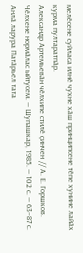мелӗсене суйласа илнӗ чухне хӑш принципсене тӗпе хунине лайӑх курма пултаратпӑр.
Александр Артемьевӑн чӗлхипе стилӗ ҫинчен // А. Е. Горшков. Чӗлхене нормӑлас ыйтусем. — Шупашкар, 1985. — 102 с. — 63–87 с.
Анлӑ ларура Патӑрьел тата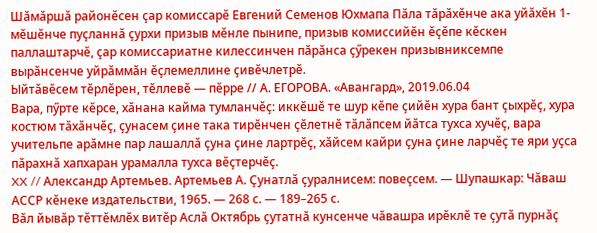Шӑмӑршӑ районӗсен ҫар комиссарӗ Евгений Семенов Юхмапа Пӑла тӑрӑхӗнче ака уйӑхӗн 1-мӗшӗнче пуҫланнӑ ҫурхи призыв мӗнле пынипе, призыв комиссийӗн ӗҫӗпе кӗскен паллаштарчӗ, ҫар комиссариатне килессинчен пӑрӑнса ҫӳрекен призывниксемпе вырӑнсенче уйрӑммӑн ӗҫлемеллине ҫивӗчлетрӗ.
Ыйтӑвӗсем тӗрлӗрен, тӗллевӗ — пӗрре // А. ЕГОРОВА. «Авангард», 2019.06.04
Вара, пӳрте кӗрсе, хӑнана кайма тумланчӗҫ: иккӗшӗ те шур кӗпе ҫийӗн хура бант ҫыхрӗҫ, хура костюм тӑхӑнчӗҫ, ҫунасем ҫине така тирӗнчен ҫӗлетнӗ тӑлӑпсем йӑтса тухса хучӗҫ, вара учительпе арӑмне пар лашаллӑ ҫуна ҫине лартрӗҫ, хӑйсем кайри ҫуна ҫине ларчӗҫ те яри уҫса пӑрахнӑ хапхаран урамалла тухса вӗҫтерчӗҫ.
XX // Александр Артемьев. Артемьев А. Ҫунатлӑ ҫуралнисем: повеҫсем. — Шупашкар: Чӑваш АССР кӗнеке издательстви, 1965. — 268 с. — 189–265 с.
Вӑл йывӑр тӗттӗмлӗх витӗр Аслӑ Октябрь ҫутатнӑ кунсенче чӑвашра ирӗклӗ те ҫутӑ пурнӑҫ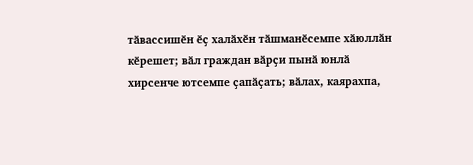тӑвассишӗн ӗҫ халӑхӗн тӑшманӗсемпе хӑюллӑн кӗрешет; вӑл граждан вӑрҫи пынӑ юнлӑ хирсенче ютсемпе ҫапӑҫать; вӑлах, каярахпа,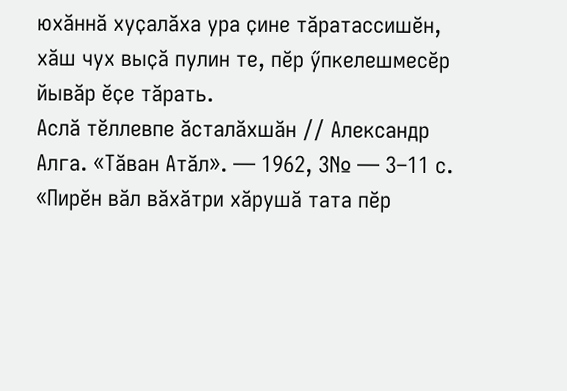юхӑннӑ хуҫалӑха ура ҫине тӑратассишӗн, хӑш чух выҫӑ пулин те, пӗр ӳпкелешмесӗр йывӑр ӗҫе тӑрать.
Аслӑ тӗллевпе ӑсталӑхшӑн // Александр Алга. «Тӑван Атӑл». — 1962, 3№ — 3–11 с.
«Пирӗн вӑл вӑхӑтри хӑрушӑ тата пӗр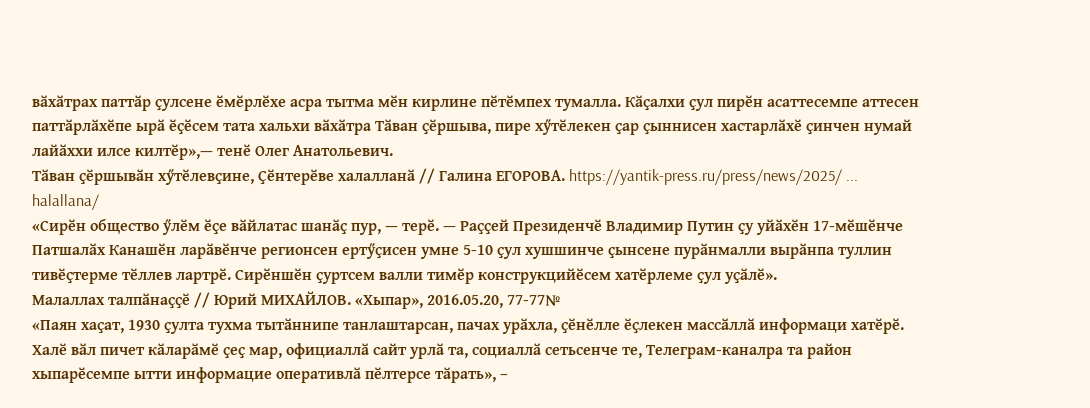вӑхӑтрах паттӑр ҫулсене ӗмӗрлӗхе асра тытма мӗн кирлине пӗтӗмпех тумалла. Кӑҫалхи ҫул пирӗн асаттесемпе аттесен паттӑрлӑхӗпе ырӑ ӗҫӗсем тата хальхи вӑхӑтра Тӑван ҫӗршыва, пире хӳтӗлекен ҫар ҫыннисен хастарлӑхӗ ҫинчен нумай лайӑххи илсе килтӗр»,— тенӗ Олег Анатольевич.
Тӑван ҫӗршывӑн хӳтӗлевҫине, Ҫӗнтерӗве халалланӑ // Галина ЕГОРОВА. https://yantik-press.ru/press/news/2025/ ... halallana/
«Сирӗн общество ӳлӗм ӗҫе вӑйлатас шанӑҫ пур, — терӗ. — Раҫҫей Президенчӗ Владимир Путин ҫу уйӑхӗн 17-мӗшӗнче Патшалӑх Канашӗн ларӑвӗнче регионсен ертӳҫисен умне 5-10 ҫул хушшинче ҫынсене пурӑнмалли вырӑнпа туллин тивӗҫтерме тӗллев лартрӗ. Сирӗншӗн ҫуртсем валли тимӗр конструкцийӗсем хатӗрлеме ҫул уҫӑлӗ».
Малаллах талпӑнаҫҫӗ // Юрий МИХАЙЛОВ. «Хыпар», 2016.05.20, 77-77№
«Паян хаҫат, 1930 ҫулта тухма тытӑннипе танлаштарсан, пачах урӑхла, ҫӗнӗлле ӗҫлекен массӑллӑ информаци хатӗрӗ. Халӗ вӑл пичет кӑларӑмӗ ҫеҫ мар, официаллӑ сайт урлӑ та, социаллӑ сетьсенче те, Телеграм-каналра та район хыпарӗсемпе ытти информацие оперативлӑ пӗлтерсе тӑрать», –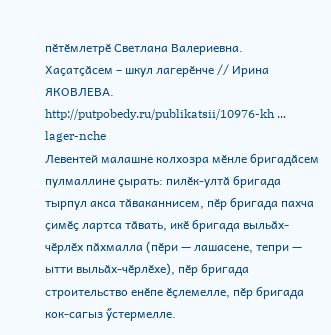пӗтӗмлетрӗ Светлана Валериевна.
Хаҫатҫӑсем – шкул лагерӗнче // Ирина ЯКОВЛЕВА. http://putpobedy.ru/publikatsii/10976-kh ... lager-nche
Левентей малашне колхозра мӗнле бригадӑсем пулмаллине ҫырать: пилӗк-ултӑ бригада тырпул акса тӑваканнисем, пӗр бригада пахча ҫимӗҫ лартса тӑвать, икӗ бригада выльӑх-чӗрлӗх пӑхмалла (пӗри — лашасене, тепри — ытти выльӑх-чӗрлӗхе), пӗр бригада строительство енӗпе ӗҫлемелле, пӗр бригада кок-сагыз ӳстермелле.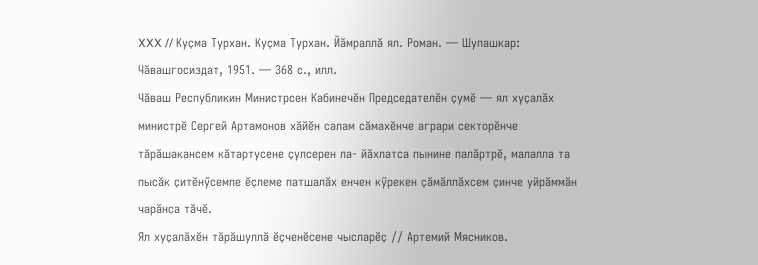XXX // Куҫма Турхан. Куҫма Турхан. Йӑмраллӑ ял. Роман. — Шупашкар: Чӑвашгосиздат, 1951. — 368 с., илл.
Чӑваш Республикин Министрсен Кабинечӗн Председателӗн ҫумӗ — ял хуҫалӑх министрӗ Сергей Артамонов хӑйӗн салам сӑмахӗнче аграри секторӗнче тӑрӑшакансем кӑтартусене ҫулсерен ла- йӑхлатса пынине палӑртрӗ, малалла та пысӑк ҫитӗнӳсемпе ӗҫлеме патшалӑх енчен кӳрекен ҫӑмӑллӑхсем ҫинче уйрӑммӑн чарӑнса тӑчӗ.
Ял хуҫалӑхӗн тӑрӑшуллӑ ӗҫченӗсене чысларӗҫ // Артемий Мясников.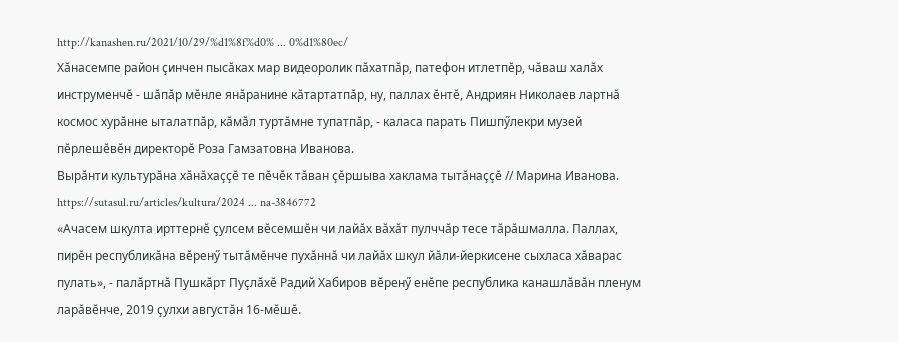http://kanashen.ru/2021/10/29/%d1%8f%d0% ... 0%d1%80ec/
Хӑнасемпе район ҫинчен пысӑках мар видеоролик пӑхатпӑр, патефон итлетпӗр, чӑваш халӑх инструменчӗ - шӑпӑр мӗнле янӑранине кӑтартатпӑр, ну, паллах ӗнтӗ, Андриян Николаев лартнӑ космос хурӑнне ыталатпӑр, кӑмӑл туртӑмне тупатпӑр, - каласа парать Пишпӳлекри музей пӗрлешӗвӗн директорӗ Роза Гамзатовна Иванова.
Вырӑнти культурӑна хӑнӑхаҫҫӗ те пӗчӗк тӑван ҫӗршыва хаклама тытӑнаҫҫӗ // Марина Иванова. https://sutasul.ru/articles/kultura/2024 ... na-3846772
«Ачасем шкулта ирттернӗ ҫулсем вӗсемшӗн чи лайӑх вӑхӑт пулччӑр тесе тӑрӑшмалла. Паллах, пирӗн республикӑна вӗренӳ тытӑмӗнче пухӑннӑ чи лайӑх шкул йӑли-йеркисене сыхласа хӑварас пулать», - палӑртнӑ Пушкӑрт Пуҫлӑхӗ Радий Хабиров вӗренӳ енӗпе республика канашлӑвӑн пленум ларӑвӗнче, 2019 ҫулхи августӑн 16-мӗшӗ.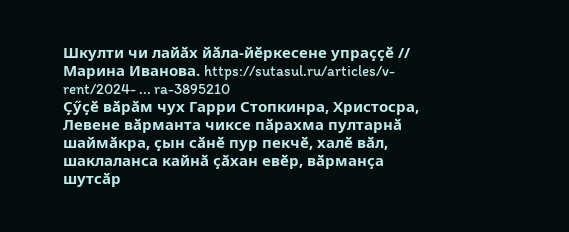Шкулти чи лайӑх йӑла-йӗркесене упраҫҫӗ // Марина Иванова. https://sutasul.ru/articles/v-rent/2024- ... ra-3895210
Ҫӳҫӗ вӑрӑм чух Гарри Стопкинра, Христосра, Левене вӑрманта чиксе пӑрахма пултарнӑ шаймӑкра, ҫын сӑнӗ пур пекчӗ, халӗ вӑл, шаклаланса кайнӑ ҫӑхан евӗр, вӑрманҫа шутсӑр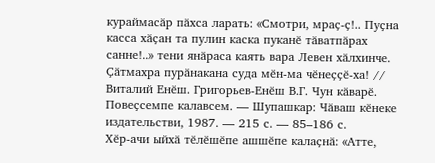кураймасӑр пӑхса ларать: «Смотри, мраҫ-ҫ!.. Пуҫна касса хӑҫан та пулин каска пуканӗ тӑватпӑрах санне!..» тени янӑраса каять вара Левен хӑлхинче.
Ҫӑтмахра пурӑнакана суда мӗн-ма чӗнеҫҫӗ-ха! // Виталий Енӗш. Григорьев-Енӗш В.Г. Чун кӑварӗ. Повеҫсемпе калавсем. — Шупашкар: Чӑваш кӗнеке издательстви, 1987. — 215 с. — 85–186 с.
Хӗр-ачи ыйхӑ тӗлӗшӗпе ашшӗпе калаҫнӑ: «Атте,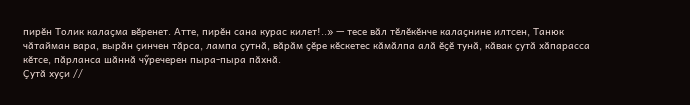пирӗн Толик калаҫма вӗренет. Атте, пирӗн сана курас килет!..» — тесе вӑл тӗлӗкӗнче калаҫнине илтсен, Танюк чӑтайман вара, вырӑн ҫинчен тӑрса, лампа ҫутнӑ, вӑрӑм ҫӗре кӗскетес кӑмӑлпа алӑ ӗҫӗ тунӑ, кӑвак ҫутӑ хӑпарасса кӗтсе, пӑрланса шӑннӑ чӳречерен пыра-пыра пӑхнӑ.
Ҫутӑ хуҫи //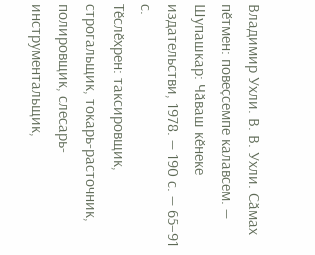Владимир Ухли. В. В. Ухли. Сӑмах пӗтмен: повеҫсемпе калавсем. — Шупашкар: Чӑваш кӗнеке издательстви, 1978. — 190 с. — 65–91 с.
Тӗслӗхрен: таксировщик, строгальщик, токарь-расточник, полировщик, слесарь-инструментальщик,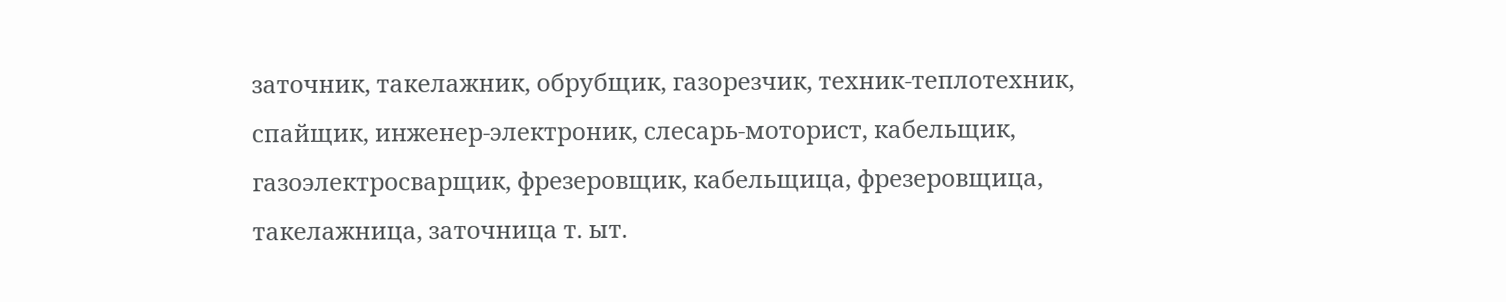заточник, такелажник, обрубщик, газорезчик, техник-теплотехник, спайщик, инженер-электроник, слесарь-моторист, кабельщик, газоэлектросварщик, фрезеровщик, кабельщица, фрезеровщица, такелажница, заточница т. ыт.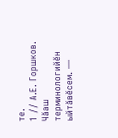те.
1 // А.Е. Горшков. Чӑаш терминологийӗн ыйтӑвӗсем. —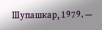Шупашкар, 1979. —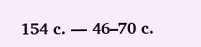154 с. — 46–70 с.